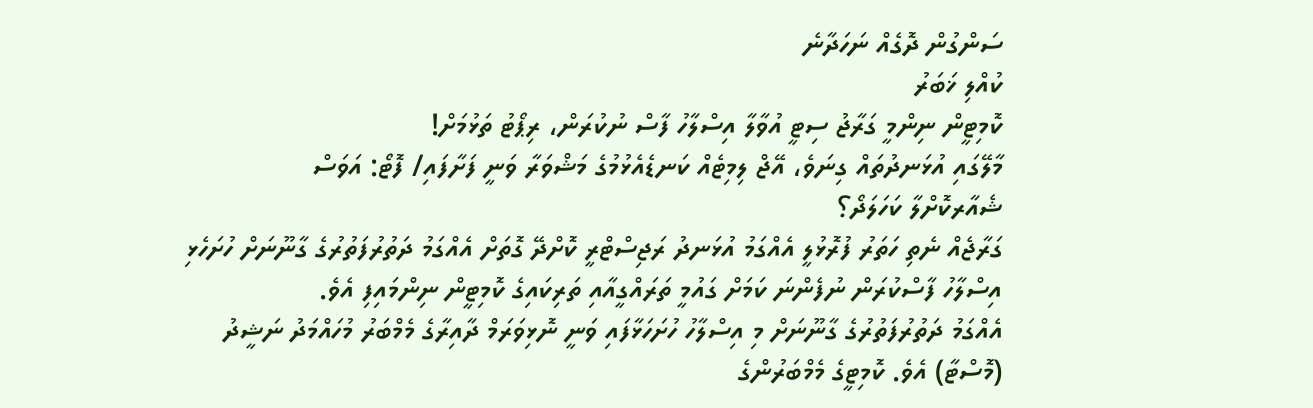ސަންގުން ދޮގެއް ނަހަދާނެ
ކުއްލި ޚަބަރު
ކޮމިޓީން ނިންމީ ގަރާޖު ސިޓީ އުވާލާ އިސްލާހު ފާސް ނުކުރަން، ރިޕޯޓު ތަޅުމަށް!
މާލޭގައި އުޅަނދުތައް ގިނަވެ، އޭޖް ލިމިޓެއް ކަނޑެއެޅުމުގެ މަޝްވަރާ ވަނީ ފަށާފައި/ ފޮޓޯ: އަވަސް
ޝެއާރކޮށްލާ ކަހަލަދޯ؟
ގަރާޖެއް ނެތި ހަތަރު ފުރޮޅުލީ އެއްގަމު އުޅަނދު ރަޖިސްޓްރީ ކޮށްދޭ ގޮތަށް އެއްގަމު ދަތުރުފަތުރުގެ ގާނޫނަށް ހުށަހެޅި އިސްލާހު ފާސްކުރަން ނުފެންނަ ކަމަށް ގައުމީ ތަރައްގީއާއި ތަރިކައިގެ ކޮމިޓީން ނިންމައިފި އެވެ.
އެއްގަމު ދަތުރުފަތުރުގެ ގާނޫނަށް މި އިސްލާހު ހުށަހަޅާފައި ވަނީ ނޮޅިވަރަމް ދާއިރާގެ މެމްބަރު މުހައްމަދު ނަޝީދު (މޮސްޓާ) އެވެ. ކޮމިޓީގެ މެމްބަރުންގެ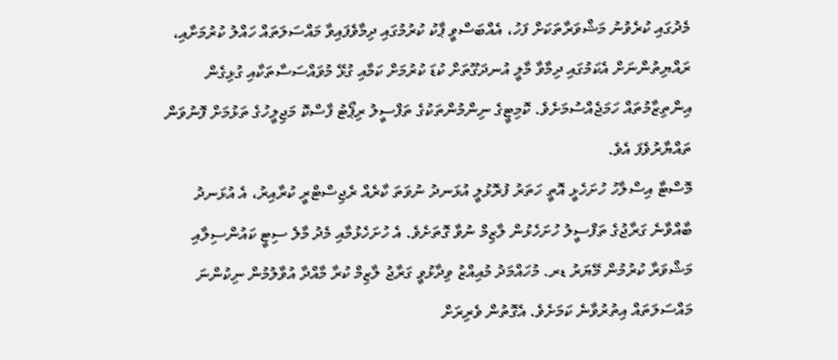މެދުގައި ކުރެވުނު މަޝްވަރާތަކަށް ފަހު، އެއްބަސްވީ ޕާކު ކުރުމުގައި ދިމާވެފައިވާ މައްސަލަތައް ހައްލު ކުރުމަށާއި، ރައްޔިތުންނަށް އެކަމުގައި ދިމާވާ މާލީ އުނދަގޫތަށް ކުޑަ ކުރުމަށް ކަމާއި ގުޅޭ މުވައްސަސާތަކާއި ގުޅިގެން އިންތިޒާމުތައް ހަމަޖެއްސުމަށެވެ. ކޮމިޓީގެ ނިންމުންތަކުގެ ތަފްސީލު ރިޕޯޓު ފާސްކޮ މަޖިލީހުގެ ތަޅުމަށް ފޮނުވަން ތައްޔާރުވެފަ އެވެ.
މޮސްޓާ އިސްލާހު ހުށަހެޅީ އޮތީ ހަތަރު ފުރޮޅުލީ އުޅަނދު ނުވަތަ ކާރެއް ރެޖިސްޓްރީ ކުރާއިރު، އެ އުޅަނދު ބާއްވާނެ ގަރާޖުގެ ތަފްސީލު ހުށަހެޅުން ލާޒިމް ނުވާ ގޮތަށެވެ. އެ ހުށަހެޅުމާއި މެދު މާލެ ސިޓީ ކައުންސިލާއި މަޝްވަރާ ކުރުމުން މޭޔަރު ޑރ. މުހައްމަދު މުއިއްޒު ވިދާޅުވީ ގަރާޖު ލާޒިމް ކުރާ މާއްދާ އުވާލުމުން ނިކުންނަ މައްސަލަތައް އިތުރުވާނެ ކަމަށެވެ. އެގޮތުން ވެރިރަށް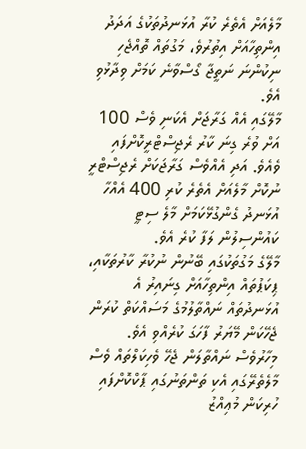މާލެއަށް އެތެރެ ކުރާ އުޅަނދުތަކުގެ އަދަދު އިންތިހާއަށް އިތުރުވެ، މަގުތައް ތޮއްޖެހި ނިކުންނަ ނަތީޖާ ގޯސްވާނެ ކަމަށް ވިދާޅުވި އެވެ.
މާލޭގައި އެއް ގަރާޖަށް އެކަނި ވެސް 100 އަށް ވުރެ ގިނަ ކާރު ރެޖިސްޓްރީކޮށްފައި ވެއެވެ. އަދި އެއްވެސް ގަރާޖަކަށް ރެޖިސްޓްރީ ނުކޮށް މާލެއަށް އެތެރެ ކުރި 400 އެއްހާ އުޅަނދު ގެންގުޅޭކަމަށް މާލެ ސިޓީ ކައުންސިލުން ލަފާ ކުރެ އެވެ.
މާލޭގެ މަގުތަކުގައި ބޭނުން ނުކުރާ ކާރުތަކާއި، ޕިކަޕުތައް އިންތިހާއަށް ގިނައިރު އެ އުޅަނދުތައް ނައްތާލުމުގެ މަސައްކަތް ކުރަން ޖެހޭކަން މޭޔަރު ފާހަގަ ކުރެއްވި އެވެ.
މިހާރުވެސް ނައްތާލަން ޖެހޭ ވެހިކަލްތައް ވެސް މާލެތެރޭގައި އެކި ތަންތަނުގައި ޕާކްކޮށްފައި ހުރިކަން މުޢިއްޒު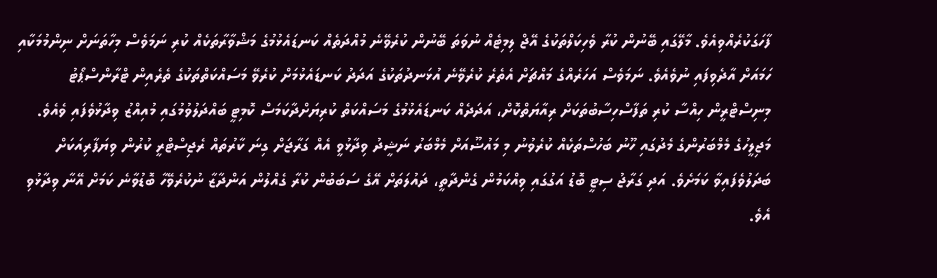ފާހަގަކުރެއްވިއެވެ. މާލޭގައި ބޭނުން ކުރާ ވެހިކަލްތަކުގެ އޭޖް ލިމިޓެއް ނުވަތަ ބޭނުން ކުރެވޭނެ މުއްދަތެއް ކަނޑައެޅުމުގެ މަޝްވާރާތަކެއް ކުރި ނަމަވެސް މިހާތަނަށް ނިންމުމަކާއި ހަމައަށް އާދެވިފައި ނުވެއެވެ. ނަމަވެސް އަހަރެއްގެ މައްޗަށް އެތެރެ ކުރެވޭނެ އުޅަނދުތަކުގެ އަދަދު ކަނޑައެޅުމަށް ކުރެވޭ މަސައްކަތްތަކުގެ ތެރެއިން ޓްރާންސްޕޯޓު މިނިސްޓްރީން ހިއްސާ ކުރި ތަފާސްހިސާބުތަކަށް ރިއާޔަތްކޮށް، އަދަދެއް ކަނޑައެޅުމުގެ މަސައްކަތް ކުރިޔަށްދާކަމަސް ކޮމިޓީ ބައްދަލުވުމުގައި މުއިއްޒު ވިދާޅުވެފައި ވެއެވެ.
މަޖިލީހުގެ މެމްބަރުންގެ މެދުގައި ހޫނު ބަހުސްތަކެއް ކުރެވުނު މި މައުޟޫއަށް މެމްބަރު ނަޝީދު ވިދާޅުވީ އެއް ގަރާޖަށް ގިނަ ކާރުތައް ރެޖިސްޓްރީ ކުރުން ވިޔަފާރިއަކަށް ބަދަލުވެފައިވާ ކަމަށެވެ. އަދި ގަރާޖު ސިޓީ ބޮޑު އަގުގައި ވިއްކަމުން ގެންދާތީ، ދައުލަތަށް އޭގެ ސަބަބުން ކުރާ ގެއްލުން އަންދާޒާ ނުކުރެވޭހާ ބޮޑުވާނެ ކަމަށް އޭނާ ވިދާޅުވި އެވެ.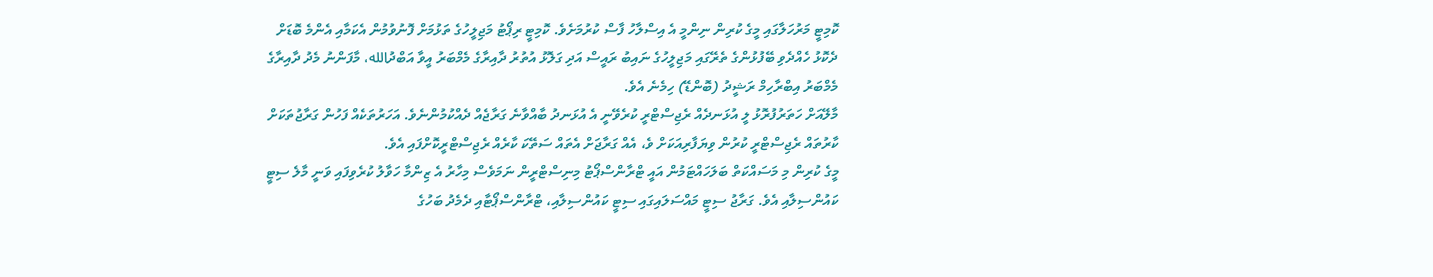ކޮމިޓީ މަރުހަލާގައި މީގެ ކުރިން ނިންމީ އެ އިސްލާހު ފާސް ކުރުމަށެވެ. ކޮމިޓީ ރިޕޯޓު މަޖިލީހުގެ ތަޅުމަށް ފޮނުވުމުން އެކަމާއި އެންމެ ބޮޑަށް ދެކޮޅު ހެއްދެވި ބޭފުޅުންގެ ތެރޭގައި މަޖިލީހުގެ ނައިބު ރައީސް އަދި ގަލޮޅު އުތުރު ދާއިރާގެ މެމްބަރު އީވާ އަބްދުالله، މާފަންނު މެދު ދާއިރާގެ މެމްބަރު އިބްރާހިމް ރަޝީދު (ބޮންޑޭ) ހިމެނެ އެވެ.
މާލޭއަށް ހަތަރުފުރޮޅު ލީ އުޅަނދެއް ރެޖިސްޓްރީ ކުރެވޭނީ އެ އުޅަނދު ބާއްވާނެ ގަރާޖެއް ދެއްކުމުންނެވެ. އަހަރުތަކެއް ފަހުން ގަރާޖުތަކަށް ކާރުތައް ރެޖިސްޓްރީ ކުރުން ވިޔަފާރިއަކަށް ވެ، އެއް ގަރާޖަށް އެތައް ސަތޭކަ ކާރެއް ރެޖިސްޓްރީކޮށްފައި އެވެ.
މީގެ ކުރިން މި މަސައްކަތް ބަލަހައްޓަމުން އައީ ޓްރާންސްޕޯޓު މިނިސްޓްރީން ނަމަވެސް މިހާރު އެ ޒިންމާ ހަވާލު ކުރެވިފައި ވަނީ މާލެ ސިޓީ ކައުންސިލާއި އެވެ. ގަރާޖު ސިޓީ މައްސަލައިގައި ސިޓީ ކައުންސިލާއި، ޓްރާންސްޕޯޓާއި ދެމެދު ބަހުގެ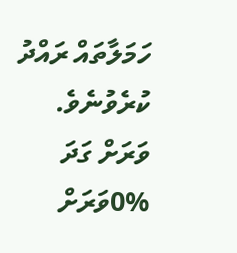ހަމަލާތައް ރައްދު ކުރެވުނެވެ.
ވަރަށް ގަދަ
0%ވަރަށް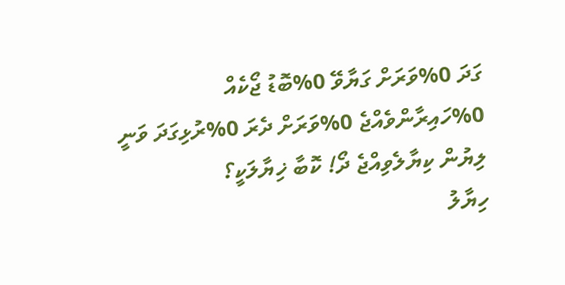ގަދަ 0%ވަރަށް ގަޔާވޭ 0%ބޮޑު ޖޯކެއް 0%ހައިރާންވެއްޖެ 0%ވަރަށް ދެރަ 0%ރުޅިގަދަ ވަނީ
ލިޔުން ކިޔާލެވިއްޖެ ދޯ! ކޮބާ ޚިޔާލަކީ؟
ހިޔާލު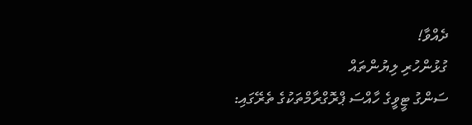ދެއްވާ!
ގުޅުންހުރި ލިޔުންތައް
ސަންގު ޓީވީގެ ހާއްސަ ޕްރޮގްރާމްތަކުގެ ތެރޭގައި: